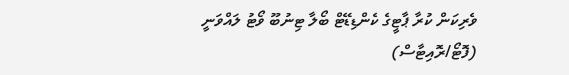ވެރިކަން ކުރާ ޕާޓީގެ ކެންޑިޑޭޓް ބޯލާ ޓިނުބޫ ވޯޓު ލައްވަނީ (ފޮޓޯ/ރޮއިޓާސް)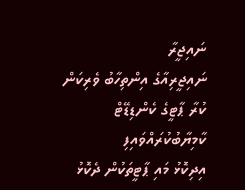ނައިޖީރާ
ނައިޖީރިއާގެ އިންތިހާބު ވެރިކަން ކުރާ ޕާޓީގެ ކެންޑިޑޭޓް ކާމިޔާބުކުރައްވައިފި
އިދިކޮޅު މައި ޕާޓީތަކުން ދެކޮޅު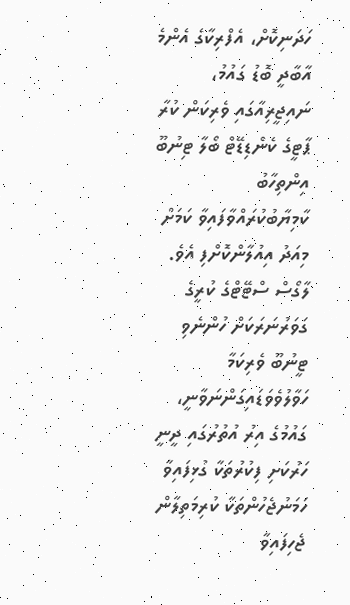ހަދަނިކޮށް، އެފްރިކާގެ އެންމެ އާބާދީ ބޮޑު ގައުމު، ނައިޖީރިއާގައި ވެރިކަން ކުރާ ޕާޓީގެ ކެންޑިޑޭޓް ބޯލާ ޓިނުބޫ އިންތިހާބު ކާމިޔާބުކުރައްވާފައިވާ ކަމަށް މިއަދު އިއުލާންކޮށްފި އެވެ.
ލާގޯސް ސްޓޭޓްގެ ކުރީގެ ގަވަރުނަރަކަށް ހުންނެވި ޓީނުބޫ ވެރިކަމާ ހަވާލުވެވަޑައިގަންނަވާނީ، ގައުމުގެ އިރު އުތުރުގައި ދީނީ ހަރުކަށި ފިކުރުތަކާ ގުޅިފައިވާ ހަމަނުޖެހުންތަކާ ކުރިމަތިލާން ޖެހިފައިވާ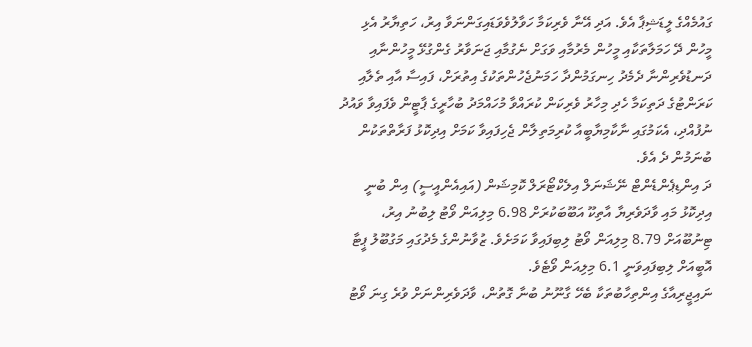ގައުމެއްގެ ލީޑަޝިޕާ އެވެ. އަދި އޭނާ ވެރިކަމާ ހަވާލުވެވަޑައިގަންނަވާ އިރު، ހަތިޔާރު އެޅި މީހުން ދޭ ހަމަލާތަކާއި މީހުން މެރުމާއި ވަގަށް ނެގުމާއި ޖަނަވާރު ގެންގުޅޭ މީހުންނާއި ދަނޑުވެރިންނާ ދެމެދު ހިނގަމުންދާ ހަމަނުޖެހުންތަކުގެ އިތުރަށް، ފައިސާ އާއި ތެލާއި ކަރަންޓުގެ ދަތިކަމާ ހެދި މިހާރު ވެރިކަން ކުރައްވާ މުހައްމަދު ބުހާރީގެ ޕާޓީން ވެފައިވާ ވައުދު ނުފުއްދި، އެކަމުގައި ނާކާމިޔާބީއާ ކުރިމަތިލާން ޖެހިފައިވާ ކަމަށް އިދިކޮޅު ފަރާތްތަކުން ބުނަމުން ދެ އެވެ.
ދަ އިންޑިޕެންޑެންޓް ނޭޝަނަލް އިލެކްޓޯރަލް ކޮމިޝަން (އައިއެންއީސީ) އިން ބުނީ އިދިކޮޅު މައި ވާދަވެރިޔާ އާތިކޫ އަބޫބަކުރަށް 6.98 މިލިއަން ވޯޓު ލިބުނު އިރު، ޓިނުބޫއަށް 8.79 މިލިއަން ވޯޓު ލިބިފައިވާ ކަމަށެވެ. ޒުވާނުންގެ މެދުގައި މަގުބޫލު ޕީޓާ އޮބީއަށް ލިބިފައިވަނީ 6.1 މިލިއަން ވޯޓެވެ.
ނައިޖީރިއާގެ އިންތިހާބުތަކާ ބެހޭ ގާނޫނު ބުނާ ގޮތުން، ވާދަވެރިންނަށް ވުރެ ގިނަ ވޯޓު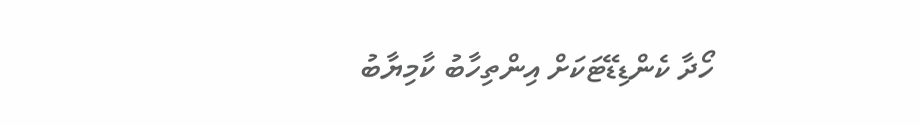ހޯދާ ކެންޑިޑޭޓަކަށް އިންތިހާބު ކާމިޔާބު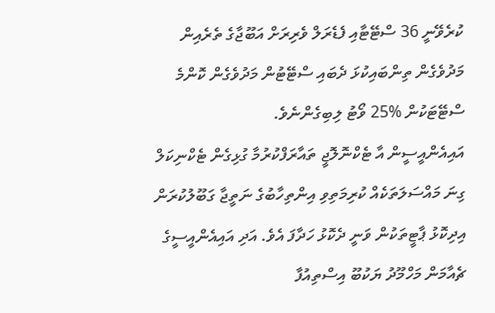ކުރެވޭނީ 36 ސްޓޭޓާއި ފެޑެރަލް ވެރިރަށް އަބޫޖާގެ ތެރެއިން މަދުވެގެން ތިންބައިކުޅަ ދެބައި ސްޓޭޓުން މަދުވެގެން ކޮންމެ ސްޓޭޓަކުން %25 ވޯޓު ލިބިގެންނެވެ.
އައިއެންއީސީން އާ ޓެކްނޮލޮޖީ ތައާރަފްކުރުމާ ގުޅިގެން ޓެކްނިކަލް ގިނަ މައްސަލަތަކެއް ކުރިމަތިވި އިންތިހާބުގެ ނަތީޖާ ގަބޫލުކުރަން އިދިކޮޅު ޕާޓީތަކުން ވަނީ ދެކޮޅު ހަދާފަ އެވެ. އަދި އައިއެންއީސީގެ ޗެއާމަން މަހްމޫދު ޔަކުބޫ އިސްތިއުފާ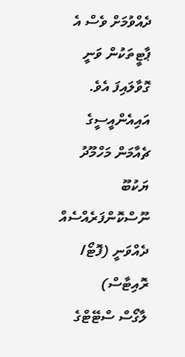ދެއްވުމަށް ވެސް އެ ޕާޓީތަކުން ވަނީ ގޮވާލައިފަ އެވެ.
އައިއެންއީސީގެ ޗެއާމަން މަހްމޫދު ޔަކުބޫ ނޫސްކޮންފަރެއްސެއް ދެއްވަނީ (ފޮޓޯ/ ރޮއިޓާސް)
ލާގޯސް ސްޓޭޓްގެ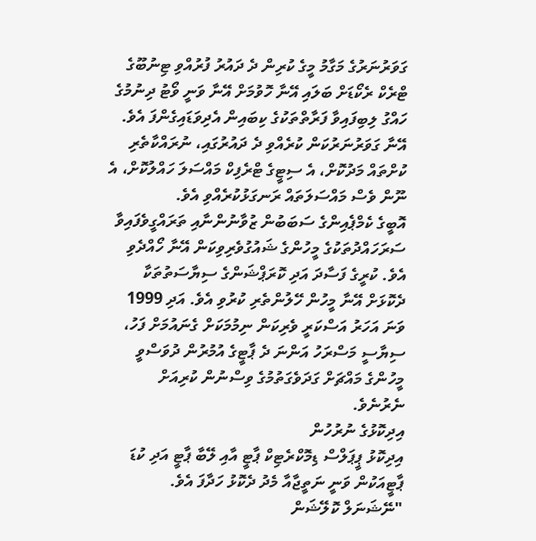ގަވަރުނަރުގެ މަގާމު މީގެ ކުރިން ދެ ދައުރު ފުރުއްވި ޓިނުބޫގެ ޓްރެކް ރެކޯޑަށް ބަލައި އޭނާ ހޮވުމަށް އޭނާ ވަނީ ވޯޓު ދިނުމުގެ ހައްގު ލިބިފައިވާ ފަރާތްތަކުގެ ކިބައިން އެދިވަޑައިގެންފަ އެވެ. އޭނާ ގަވަރުނަރުކަން ކުރެއްވި ދެ ދައުރުގައި، ނުރައްކާތެރި ކުށްތައް މަދުކޮށް، އެ ސިޓީގެ ޓްރެފިކް މައްސަލަ ހައްލުކޮށް، އެ ނޫން ވެސް މައްސަލަތައް ރަނގަޅުކުރެއްވި އެވެ.
އޮބީގެ ކެމްޕެއިންގެ ސަބަބުން ޒުވާނުންނާއި ތަރައްގީވެފައިވާ ސަރަހައްދުތަކުގެ މީހުންގެ ޝައުގުވެރިވިކަން އޭނާ ހޯއްދެވި އެވެ. ކުރީގެ ފަސާދަ އަދި ކޮރަޕްޝަންގެ ސިޔާސަތުތަކާ ދެކޮޅަށް އޭނާ މީހުން ހޭލުންތެރި ކުރުވި އެވެ. އަދި 1999 ވަނަ އަހަރު އަސްކަރީ ވެރިކަން ނިމުމަކަށް ގެނައުމަށް ފަހު، ސިޔާސީ މަސްރަހު އަންނަ ދެ ޕާޓީގެ އުމުރުން ދުވަސްވީ މީހުންގެ މައްޗަށް ގަދަވެގަތުމުގެ ވިސްނުން ކުރިއަށް ނެރުނެވެ.
އިދިކޮޅުގެ ނުރުހުން
އިދިކޮޅު ޕީޕަލްސް ޑިމޮކްރެޓިކް ޕާޓީ އާއި ލޭބާ ޕާޓީ އަދި ކުޑަ ޕާޓީއަކުން ވަނީ ނަތީޖާއާ މެދު ދެކޮޅު ހަދާފަ އެވެ.
"ނޭޝަނަލް ކޮލޭޝަން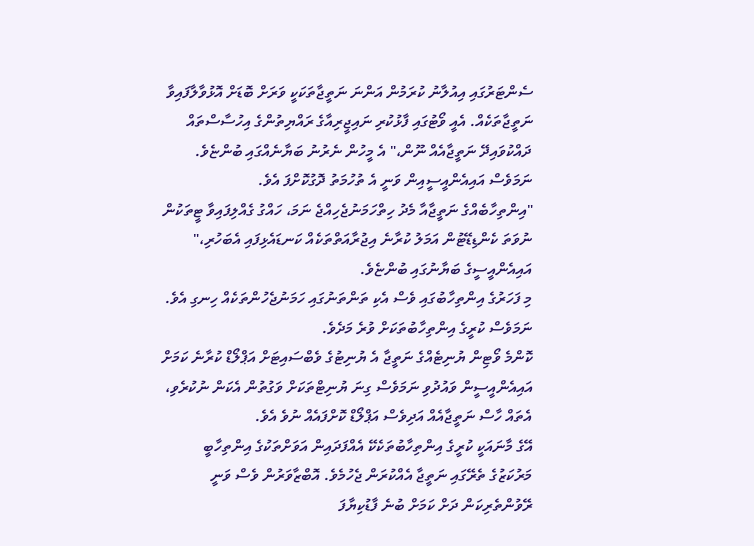ސެންޓަރުގައި އިއުލާނު ކުރަމުން އަންނަ ނަތީޖާތަކަކީ ވަރަށް ބޮޑަށް އޮޅުވާލާފައިވާ ނަތީޖާތަކެއް. އެއީ ވޯޓުގައި ފާޅުކުރި ނައިޖީރިއާގެ ރައްޔިތުންގެ އިހުސާސްތައް ދައްކުވައިދޭ ނަތީޖާއެއް ނޫން،" އެ މީހުން ނެރުނު ބަޔާނެއްގައި ބުންޏެވެ.
ނަމަވެސް އައިއެންއީސީއިން ވަނީ އެ ތުހުމަތު ދޮގުކޮށްފަ އެވެ.
"އިންތިހާބެއްގެ ނަތީޖާއާ މެދު ހިތްހަމަނުޖެހިއްޖެ ނަމަ، ހައްގު ގެއްލިފައިވާ ޓީތަކުން ނުވަތަ ކެންޑިޑޭޓުން އަމަލު ކުރާނެ އިޖުރާއަތްތަކެއް ކަނޑައެޅިފައި އެބަހުރި،" އައިއެންއީސީގެ ބަޔާނުގައި ބުންޏެވެ.
މި ފަހަރުގެ އިންތިހާބުގައި ވެސް އެކި ތަންތަނުގައި ހަމަނުޖެހުންތަކެއް ހިނގި އެވެ. ނަމަވެސް ކުރީގެ އިންތިހާބުތަކަށް ވުރެ މަދެވެ.
ކޮންމެ ވޯޓިން ޔުނިޓެއްގެ ނަތީޖާ އެ ޔުނިޓުގެ ވެބްސައިޓަށް އަޕްލޯޑް ކުރާނެ ކަމަށް އައިއެންއީސީން ވައުދުވި ނަމަވެސް ގިނަ ޔުނިޓްތަކަށް ވަގުތުން އެކަން ނުކުރެވި، އެތައް ހާސް ނަތީޖާއެއް އަދިވެސް އަޕްލޯޑް ކޮށްފައެއް ނުވެ އެވެ.
އޭގެ މާނައަކީ ކުރީގެ އިންތިހާބުތަކެކޭ އެއްފަދައިން އަވަށްތަކުގެ އިންތިހާބީ މަރުކަޒުގެ ތެރޭގައި ނަތީޖާ އެއްކުރަން ޖެހުމެވެ. އޮބްޒާވަރުން ވެސް ވަނީ ރޭވުންތެރިކަން ދަށް ކަމަށް ބުނެ ފާޑުކިޔާފަ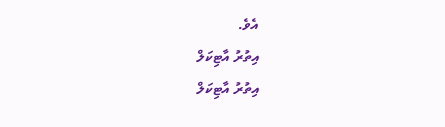އެވެ.
އިތުރު އާޓިކަލް
އިތުރު އާޓިކަލް